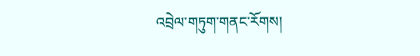འབྲེལ་གཏུག་གནང་རོགས།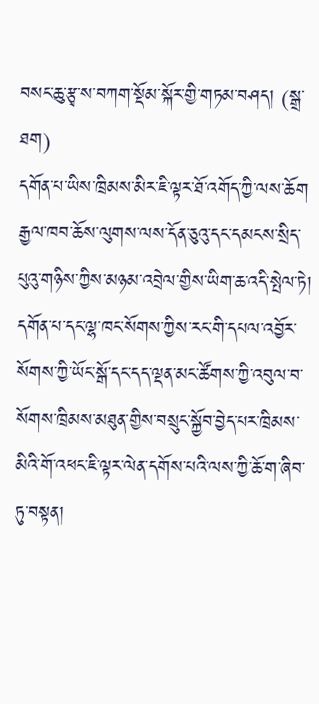བསང་ཆུ་རྩྭ་ས་བཀག་སྡོམ་སྐོར་གྱི་གཏམ་བཤད། (སྒྲ་ཐག)
དགོན་པ་ཡིས་ཁྲིམས་མིར་ཇི་ལྟར་ཐོ་འགོད་ཀྱི་ལས་ཆོག
རྒྱལ་ཁབ་ཆོས་ལུགས་ལས་དོན་ཅུའུ་དང་དམངས་སྲིད་པུའུ་གཉིས་ཀྱིས་མཉམ་འབྲེལ་གྱིས་ཡིག་ཆ་འདི་སྤེལ་ཏེ། དགོན་པ་དང་ལྷ་ཁང་སོགས་ཀྱིས་རང་གི་དཔལ་འབྱོར་སོགས་ཀྱི་ཡོང་སྒོ་དང་དད་ལྡན་མང་ཚོགས་ཀྱི་འབུལ་བ་སོགས་ཁྲིམས་མཐུན་གྱིས་བསྲུང་སྐྱོབ་བྱེད་པར་ཁྲིམས་མིའི་གོ་འཕང་ཇི་ལྟར་ལེན་དགོས་པའི་ལས་ཀྱི་ཆོ་ག་ཞིབ་ཏུ་བསྟན།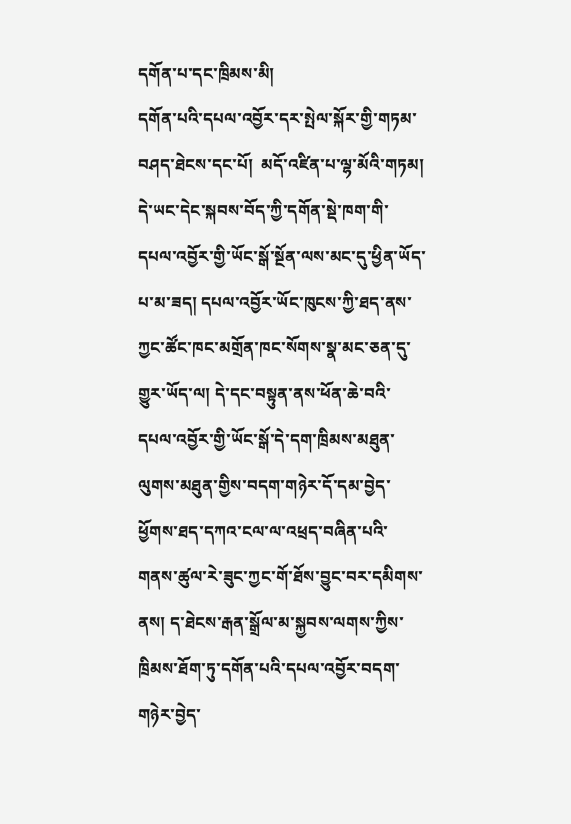དགོན་པ་དང་ཁྲིམས་མི།
དགོན་པའི་དཔལ་འབྱོར་དར་སྤེལ་སྐོར་གྱི་གཏམ་བཤད་ཐེངས་དང་པོ།  མདོ་འཛིན་པ་ལྷ་མོའི་གཏམ།  དེ་ཡང་དེང་སྐབས་བོད་ཀྱི་དགོན་སྡེ་ཁག་གི་དཔལ་འབྱོར་གྱི་ཡོང་སྒོ་སྔོན་ལས་མང་དུ་ཕྱིན་ཡོད་པ་མ་ཟད། དཔལ་འབྱོར་ཡོང་ཁུངས་ཀྱི་ཐད་ནས་ཀྱང་ཚོང་ཁང་མགྲོན་ཁང་སོགས་སྣ་མང་ཅན་དུ་གྱུར་ཡོད་ལ། དེ་དང་བསྟུན་ནས་ཕོན་ཆེ་བའི་དཔལ་འབྱོར་གྱི་ཡོང་སྒོ་དེ་དག་ཁྲིམས་མཐུན་ལུགས་མཐུན་གྱིས་བདག་གཉེར་དོ་དམ་བྱེད་ཕྱོགས་ཐད་དཀའ་ངལ་ལ་འཕྲད་བཞིན་པའི་གནས་ཚུལ་རེ་ཟུང་ཀྱང་གོ་ཐོས་བྱུང་བར་དམིགས་ནས། ད་ཐེངས་རྒན་སྒྲོལ་མ་སྐྱབས་ལགས་ཀྱིས་ཁྲིམས་ཐོག་ཏུ་དགོན་པའི་དཔལ་འབྱོར་བདག་གཉེར་བྱེད་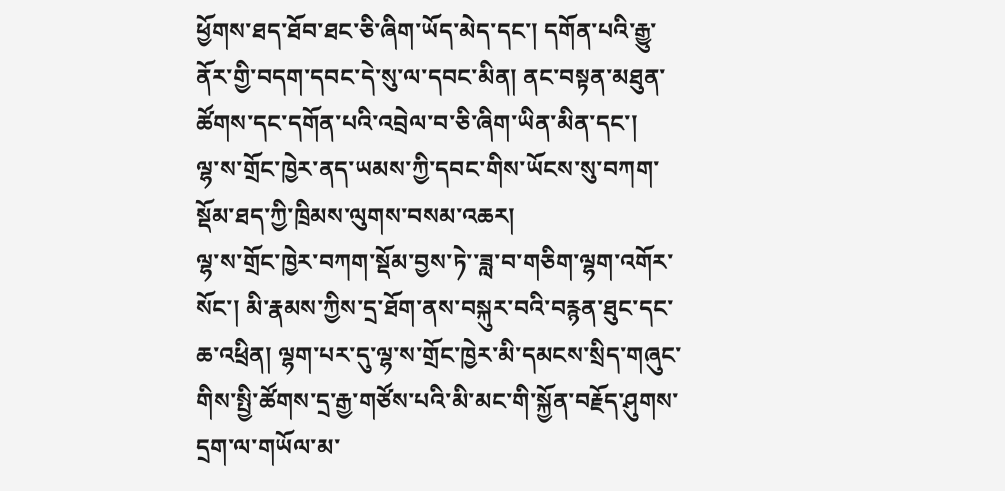ཕྱོགས་ཐད་ཐོབ་ཐང་ཅི་ཞིག་ཡོད་མེད་དང་། དགོན་པའི་རྒྱུ་ནོར་གྱི་བདག་དབང་དེ་སུ་ལ་དབང་མིན། ནང་བསྟན་མཐུན་ཚོགས་དང་དགོན་པའི་འབྲེལ་བ་ཅི་ཞིག་ཡིན་མིན་དང་།
ལྷ་ས་གྲོང་ཁྱེར་ནད་ཡམས་ཀྱི་དབང་གིས་ཡོངས་སུ་བཀག་སྡོམ་ཐད་ཀྱི་ཁྲིམས་ལུགས་བསམ་འཆར།
ལྷ་ས་གྲོང་ཁྱེར་བཀག་སྡོམ་བྱས་ཏེ་་ཟླ་བ་གཅིག་ལྷག་འགོར་སོང་། མི་རྣམས་ཀྱིས་དྲ་ཐོག་ནས་བསྐུར་བའི་བརྙན་ཐུང་དང་ཆ་འཕྲིན། ལྷག་པར་དུ་ལྷ་ས་གྲོང་ཁྱེར་མི་དམངས་སྲིད་གཞུང་གིས་སྤྱི་ཚོགས་དྲ་རྒྱ་གཙོས་པའི་མི་མང་གི་སྐྱོན་བརྗོད་ཤུགས་དྲག་ལ་གཡོལ་མ་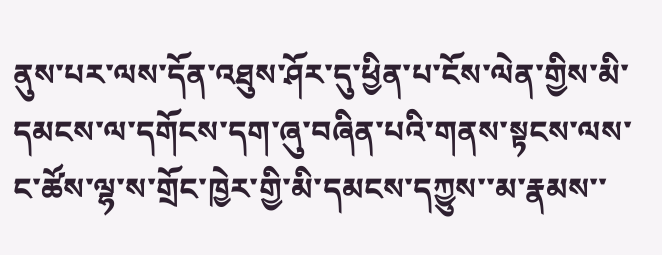ནུས་པར་ལས་དོན་འཐུས་ཤོར་དུ་ཕྱིན་པ་ངོས་ལེན་གྱིས་མི་དམངས་ལ་དགོངས་དག་ཞུ་བཞིན་པའི་གནས་སྟངས་ལས་ང་ཚོས་ལྷ་ས་གྲོང་ཁྱེར་གྱི་མི་དམངས་དཀྱུས་་མ་རྣམས་་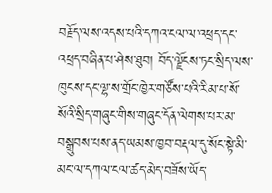བརྗོད་ལས་འདས་པའི་དཀའ་ངལ་ལ་འཕྲད་དང་འཕྲད་བཞིན་པ་ཤེས་ཐུབ། བོད་ལྗོངས་ཏང་སྲིད་ལས་ཁུངས་དང་ལྷ་ས་གྲོང་ཁྱེར་གཙོས་པའི་རིམ་པ་སོ་སོའི་སྲིད་གཞུང་གིས་གཞུང་དོན་ལེགས་པར་མ་བསྒྲུབས་པས་ནད་ཡམས་ཁྱབ་བརྡལ་དུ་སོང་སྟེ་མི་མང་ལ་དཀལ་ངལ་ཚད་མེད་བཟོས་ཡོད་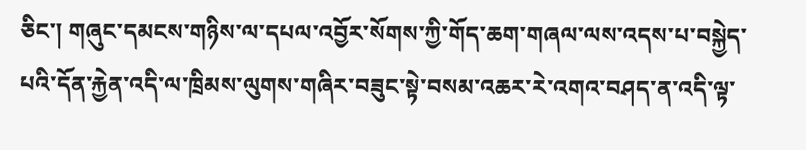ཅིང་། གཞུང་དམངས་གཉིས་ལ་དཔལ་འབྱོར་སོགས་ཀྱི་གོད་ཆག་གཞལ་ལས་འདས་པ་བསྐྱེད་པའི་དོན་རྐྱེན་འདི་ལ་ཁྲིམས་ལུགས་གཞིར་བཟུང་སྟེ་བསམ་འཆར་རེ་འགའ་བཤད་ན་འདི་ལྟ་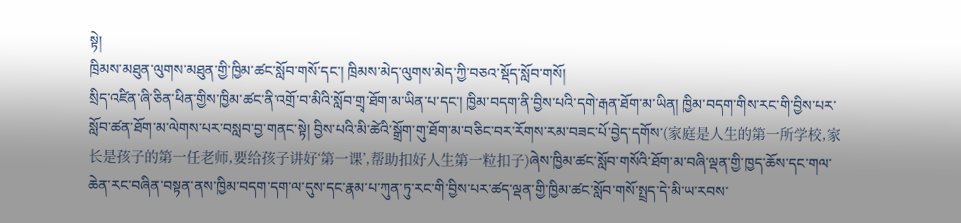སྟེ།
ཁྲིམས་མཐུན་ལུགས་མཐུན་གྱི་ཁྱིམ་ཚང་སློབ་གསོ་དང་། ཁྲིམས་མེད་ལུགས་མེད་ཀྱི་བཅའ་སྡོད་སློབ་གསོ།
སྲིད་འཛིན་ཞི་ཅིན་ཕིན་གྱིས་ཁྱིམ་ཚང་ནི་འགྲོ་བ་མིའི་སློབ་གྲྭ་ཐོག་མ་ཡིན་པ་དང་། ཁྱིམ་བདག་ནི་བྱིས་པའི་དགེ་རྒན་ཐོག་མ་ཡིན། ཁྱིམ་བདག་གིས་རང་གི་བྱིས་པར་སློབ་ཚན་ཐོག་མ་ལེགས་པར་བསླབ་བྱ་གནང་སྟེ། བྱིས་པའི་མི་ཚེའི་སྒྲོག་གུ་ཐོག་མ་བཅིང་བར་རོགས་རམ་བཟང་པོ་བྱེད་དགོས་(家庭是人生的第一所学校,家长是孩子的第一任老师,要给孩子讲好‘第一课’,帮助扣好人生第一粒扣子)ཞེས་ཁྱིམ་ཚང་སློབ་གསོའི་ཐོག་མ་བཞི་ལྡན་གྱི་ཁྱད་ཆོས་དང་གལ་ཆེན་རང་བཞིན་བསྟན་ནས་ཁྱིམ་བདག་དག་ལ་དུས་དང་རྣམ་པ་ཀུན་ཏུ་རང་གི་བྱིས་པར་ཚད་ལྡན་གྱི་ཁྱིམ་ཚང་སློབ་གསོ་སྤྲད་དེ་མི་ཡ་རབས་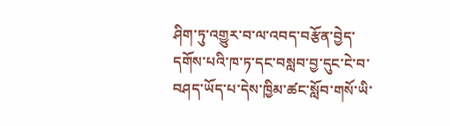ཤིག་ཏུ་འགྱུར་བ་ལ་འབད་བརྩོན་བྱེད་དགོས་པའི་ཁ་ཏ་དང་བསླབ་བྱ་དུང་ངེ་བ་བཤད་ཡོད་པ་དེས་ཁྱིམ་ཚང་སློབ་གསོ་ཡི་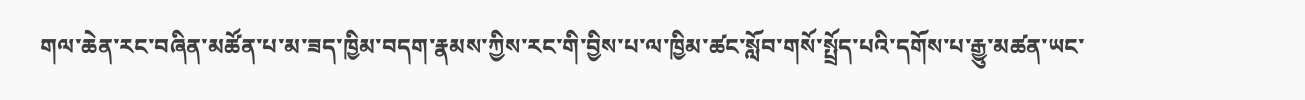གལ་ཆེན་རང་བཞིན་མཚོན་པ་མ་ཟད་ཁྱིམ་བདག་རྣམས་ཀྱིས་རང་གི་བྱིས་པ་ལ་ཁྱིམ་ཚང་སློབ་གསོ་སྤྲོད་པའི་དགོས་པ་རྒྱུ་མཚན་ཡང་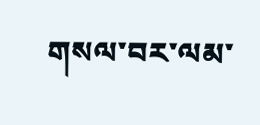གསལ་བར་ལམ་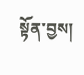སྟོན་བྱས།